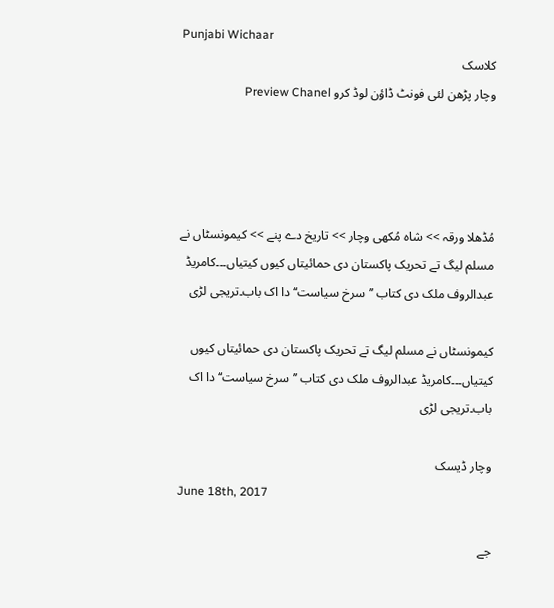Punjabi Wichaar
کلاسک
وچار پڑھن لئی فونٹ ڈاؤن لوڈ کرو Preview Chanel




مُڈھلا ورقہ >> شاہ مُکھی وچار >> تاریخ دے پنے >> کیمونسٹاں نے مسلم لیگ تے تحریک پاکستان دی حمائیتاں کیوں کیتیاں۔۔۔کامریڈ عبدالروف ملک دی کتاب ’’سرخ سیاست‘‘ دا اک باب۔تریجی لڑی

کیمونسٹاں نے مسلم لیگ تے تحریک پاکستان دی حمائیتاں کیوں کیتیاں۔۔۔کامریڈ عبدالروف ملک دی کتاب ’’سرخ سیاست‘‘ دا اک باب۔تریجی لڑی

وچار ڈیسک
June 18th, 2017

جے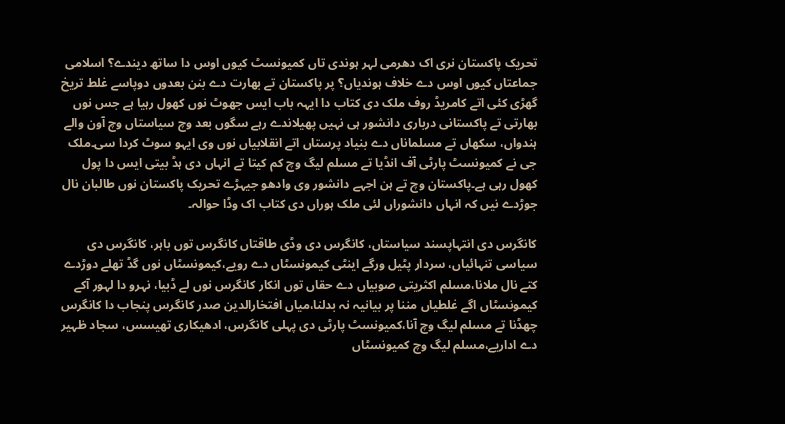تحریک پاکستان نری اک دھرمی لہر ہوندی تاں کمیونسٹ کیوں اوس دا ساتھ دیندے؟ اسلامی جماعتاں کیوں اوس دے خلاف ہوندیاں؟ پر پاکستان تے بھارت دے بنن بعدوں دوپاسے غلط تریخ گھڑی کئی اتے کامریڈ روف ملک دی کتاب دا ایہہ باب ایس جھوٹ نوں کھول رہیا ہے جس نوں بھارتی تے پاکستانی درباری دانشور ہی نہیں پھیلاندے رہے سگوں بعد وچ سیاستاں وچ آون والے ہندواں، سکھاں تے مسلماناں دے بنیاد پرستاں اتے انقلابیاں نوں وی ایہو سوٹ کردا سی۔ملک جی نے کمیونسٹ پارٹی آف انڈیا تے مسلم لیگ وچ کم کیتا تے انہاں دی ہڈ بیتی ایس دا پول کھول رہی ہے۔پاکستان وچ تے ہن اجہے دانشور وی وادھو جیہڑے تحریک پاکستان نوں طالبان نال جوڑدے نیں کہ انہاں دانشوراں لئی ملک ہوراں دی کتاب اک وڈا حوالہ۔

کانگرس دی انتہاپسند سیاستاں، کانگرس دی وڈی طاقتاں کانگرس توں باہر، کانگرس دی سیاسی تنہائیاں، سردار پٹیل ورگے اینٹی کیمونسٹاں دے رویے،کیمونسٹاں نوں گڈ تھلے دوڑدے کتے نال ملانا،مسلم اکثریتی صوبیاں دے حقاں توں انکار کانگرس نوں لے ڈبیا، نہرو دا لہور آکے کیمونسٹاں اگے غلطیاں مننا پر بیانیہ نہ بدلنا،میاں افتخارالدین صدر کانگرس پنجاب دا کانگرس چھڈنا تے مسلم لیگ وچ آنا،کمیونسٹ پارٹی دی پہلی کانگرس، ادھیکاری تھیسس، سجاد ظہیر دے اداریے،مسلم لیگ وچ کمیونسٹاں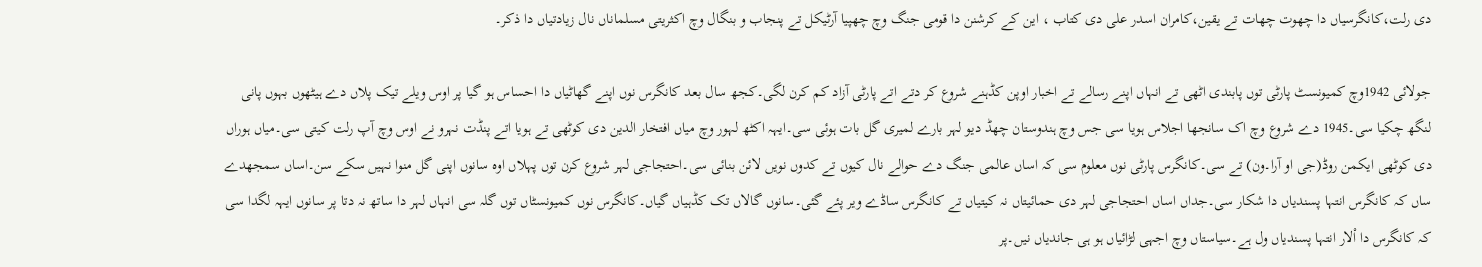دی رلت،کانگرسیاں دا چھوت چھات تے یقین،کامران اسدر علی دی کتاب ، این کے کرشنن دا قومی جنگ وچ چھپیا آرٹیکل تے پنجاب و بنگال وچ اکثریتی مسلماناں نال زیادتیاں دا ذکر۔

جولائی 1942وچ کمیونسٹ پارٹی توں پابندی اٹھی تے انہاں اپنے رسالے تے اخبار اوپن کڈہنے شروع کر دتے اتے پارٹی آزاد کم کرن لگی۔کجھ سال بعد کانگرس نوں اپنے گھاٹیاں دا احساس ہو گیا پر اوس ویلے تیک پلاں دے ہیٹھوں بہوں پانی لنگھ چکیا سی۔1945 دے شروع وچ اک سانجھا اجلاس ہویا سی جس وچ ہندوستان چھڈ دیو لہر بارے لمیری گل بات ہوئی سی۔ایہہ اکٹھ لہور وچ میاں افتخار الدین دی کوٹھی تے ہویا اتے پنڈت نہرو نے اوس وچ آپ رلت کیتی سی۔میاں ہوراں دی کوٹھی ایکمن روڈ(جی او آرا۔ون) تے سی۔کانگرس پارٹی نوں معلوم سی کہ اساں عالمی جنگ دے حوالے نال کیوں تے کدوں نویں لائن بنائی سی۔احتجاجی لہر شروع کرن توں پہلاں اوہ سانوں اپنی گل منوا نہیں سکے سن۔اساں سمجھدے ساں کہ کانگرس انتہا پسندیاں دا شکار سی۔جداں اساں احتجاجی لہر دی حمائیتاں نہ کیتیاں تے کانگرس ساڈے ویر پئے گئی۔سانوں گالاں تک کڈہیاں گیاں۔کانگرس نوں کمیونسٹاں توں گلہ سی انہاں لہر دا ساتھ نہ دتا پر سانوں ایہہ لگدا سی کہ کانگرس دا اْلار انتہا پسندیاں ول ہے۔سیاستاں وچ اجہی لڑائیاں ہو ہی جاندیاں نیں۔پر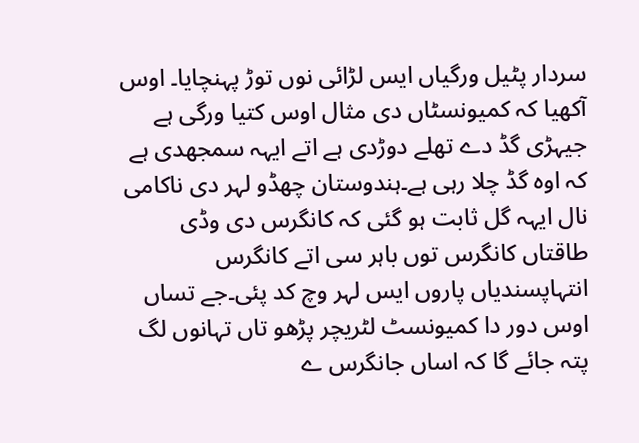سردار پٹیل ورگیاں ایس لڑائی نوں توڑ پہنچایا۔ اوس آکھیا کہ کمیونسٹاں دی مثال اوس کتیا ورگی ہے جیہڑی گڈ دے تھلے دوڑدی ہے اتے ایہہ سمجھدی ہے کہ اوہ گڈ چلا رہی ہے۔ہندوستان چھڈو لہر دی ناکامی نال ایہہ گل ثابت ہو گئی کہ کانگرس دی وڈی طاقتاں کانگرس توں باہر سی اتے کانگرس انتہاپسندیاں پاروں ایس لہر وچ کد پئی۔جے تساں اوس دور دا کمیونسٹ لٹریچر پڑھو تاں تہانوں لگ پتہ جائے گا کہ اساں جانگرس ے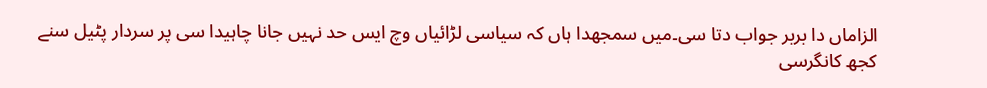الزاماں دا بربر جواب دتا سی۔میں سمجھدا ہاں کہ سیاسی لڑائیاں وچ ایس حد نہیں جانا چاہیدا سی پر سردار پٹیل سنے کجھ کانگرسی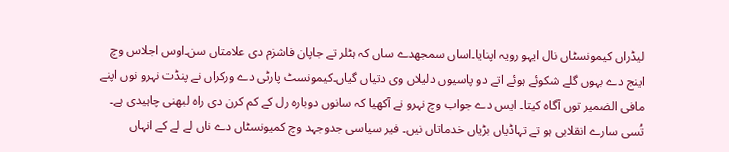لیڈراں کیمونسٹاں نال ایہو رویہ اپنایا۔اساں سمجھدے ساں کہ ہٹلر تے جاپان فاشزم دی علامتاں سن۔اوس اجلاس وچ اینج دے بہوں گلے شکوئے ہوئے اتے دو پاسیوں دلیلاں وی دتیاں گیاں۔کیمونسٹ پارٹی دے ورکراں نے پنڈت نہرو نوں اپنے مافی الضمیر توں آگاہ کیتا۔ ایس دے جواب وچ نہرو نے آکھیا کہ سانوں دوبارہ رل کے کم کرن دی راہ لبھنی چاہیدی ہے۔ تُسی سارے انقلابی ہو تے تہاڈیاں بڑیاں خدماتاں نیں۔ فیر سیاسی جدوجہد وچ کمیونسٹاں دے ناں لے لے کے انہاں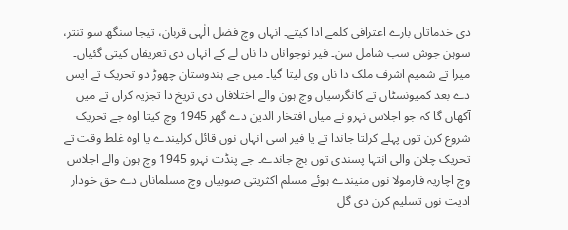دی خدماتاں بارے اعترافی کلمے ادا کیتے۔ انہاں وچ فضل الٰہی قربان، تیجا سنگھ سو تنتر، سوہن جوش سب شامل سن۔ فیر نوجواناں دا ناں لے کے انہاں دی تعریفاں کیتی گئیاں۔ میرا تے شمیم اشرف ملک دا ناں وی لیتا گیا۔ میں جے ہندوستان چھوڑ دو تحریک تے ایس دے بعد کمیونسٹاں تے کانگرسیاں وچ ہون والے اختلافاں دی تریخ دا تجزیہ کراں تے میں آکھاں گا کہ جو اجلاس نہرو نے میاں افتخار الدین دے گھر 1945 وچ کیتا اوہ جے تحریک شروع کرن توں پہلے کرلتا جاندا تے یا فیر اسی انہاں نوں قائل کرلیندے یا اوہ غلط وقت تے تحریک چلان والی انتہا پسندی توں بچ جاندے۔ جے پنڈت نہرو 1945 وچ ہون والے اجلاس وچ اچاریہ فارمولا نوں منیندے ہوئے مسلم اکثریتی صوبیاں وچ مسلماناں دے حق خودار ادیت نوں تسلیم کرن دی گل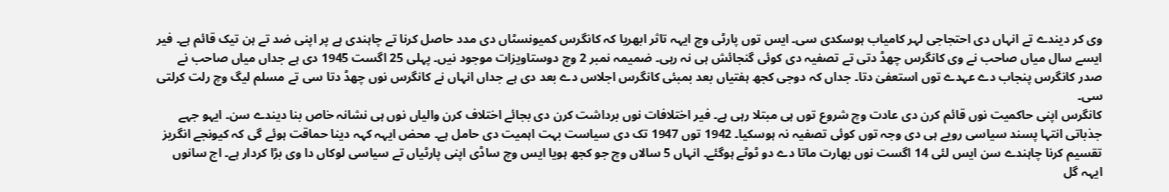وی کر دیندے تے انہاں دی احتجاجی لہر کامیاب ہوسکدی سی۔ ایس توں پارٹی وچ ایہہ تاثر ابھریا کہ کانگرس کمیونسٹاں دی مدد حاصل کرنا تے چاہندی ہے پر اپنی ضد تے ہن تیک قائم ہے۔ فیر ایسے سال میاں صاحب نے وی کانگرس چھڈ دتی تے تصفیہ دی کوئی گنجائش ہی نہ رہی۔ ضمیمہ نمبر 2 وچ دوستاویزات موجود نیں۔ پہلی 25 اگست 1945 دی ہے جداں میاں صاحب نے صدر کانگرس پنجاب دے عہدے توں استعفیٰ دتا۔ جداں کہ دوجی کجھ ہفتیاں بعد بمبئی کانگرس اجلاس دے بعد دی ہے جداں انہاں نے کانگرس نوں چھڈ دتا سی تے مسلم لیگ وچ رلت کرلتی سی۔
کانگرس اپنی حاکمیت نوں قائم کرن دی عادت وچ شروع توں ہی مبتلا رہی ہے۔ فیر اختلافات نوں برداشت کرن دی بجائے اختلاف کرن والیاں نوں ہی نشانہ خاص بنا دیندے سن۔ ایہو جہے جذباتی انتہا پسند سیاسی رویے ہی دی وجہ توں کوئی تصفیہ نہ ہوسکیا۔ 1942 توں 1947 تک دی سیاست بہت اہمیت دی حامل ہے۔ محض ایہہ کہہ دینا حماقت ہوئے گی کہ کیونجے انگریز تقسیم کرنا چاہندے سن ایس لئی 14 اگست نوں بھارت ماتا دے دو ٹوٹے ہوگئے۔ انہاں 5 سالاں وچ جو کجھ ہویا ایس وچ ساڈی اپنی پارٹیاں تے سیاسی لوکاں دا وی بڑا کردار ہے۔ اج سانوں ایہہ گل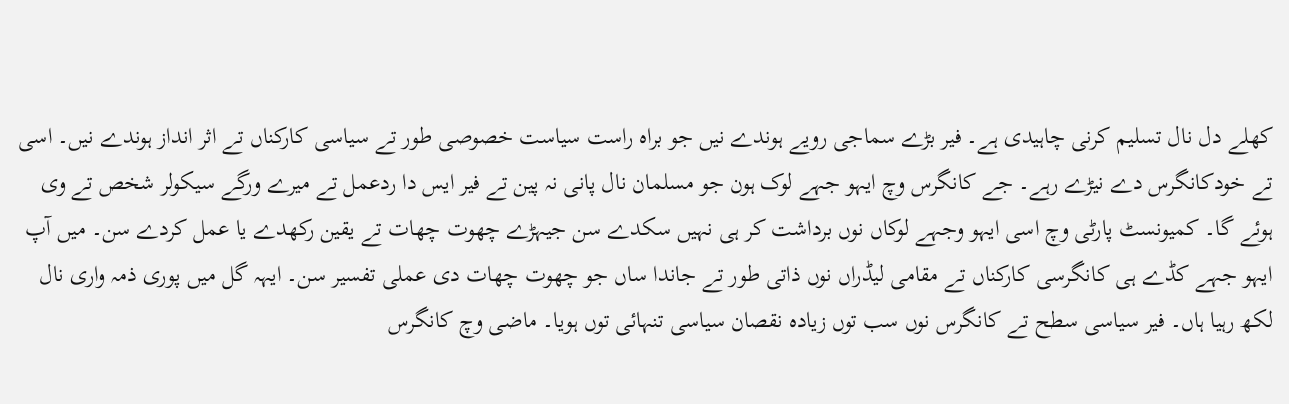کھلے دل نال تسلیم کرنی چاہیدی ہے۔ فیر بڑے سماجی رویے ہوندے نیں جو براہ راست سیاست خصوصی طور تے سیاسی کارکناں تے اثر انداز ہوندے نیں۔ اسی تے خودکانگرس دے نیڑے رہے۔ جے کانگرس وچ ایہو جہے لوک ہون جو مسلمان نال پانی نہ پین تے فیر ایس دا ردعمل تے میرے ورگے سیکولر شخص تے وی ہوئے گا۔ کمیونسٹ پارٹی وچ اسی ایہو وجہے لوکاں نوں برداشت کر ہی نہیں سکدے سن جیہڑے چھوت چھات تے یقین رکھدے یا عمل کردے سن۔ میں آپ ایہو جہے کڈے ہی کانگرسی کارکناں تے مقامی لیڈراں نوں ذاتی طور تے جاندا ساں جو چھوت چھات دی عملی تفسیر سن۔ ایہہ گل میں پوری ذمہ واری نال لکھ رہیا ہاں۔ فیر سیاسی سطح تے کانگرس نوں سب توں زیادہ نقصان سیاسی تنہائی توں ہویا۔ ماضی وچ کانگرس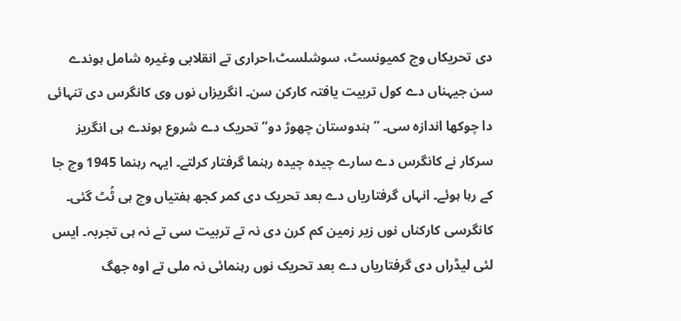دی تحریکاں وچ کمیونسٹ، سوشلسٹ،احراری تے انقلابی وغیرہ شامل ہوندے سن جیہناں دے کول تربیت یافتہ کارکن سن۔ انگریزاں نوں وی کانگرس دی تنہائی دا چوکھا اندازہ سی۔ ’’ہندوستان چھوڑ دو‘‘ تحریک دے شروع ہوندے ہی انگریز سرکار نے کانگرس دے سارے چیدہ چیدہ رہنما گرفتار کرلتے۔ ایہہ رہنما 1945 وچ جا کے رہا ہوئے۔ انہاں گرفتاریاں دے بعد تحریک دی کمر کجھ ہفتیاں وچ ہی ٹُٹ گئی۔ کانگرسی کارکناں نوں زیر زمین کم کرن دی نہ تے تربیت سی تے نہ ہی تجربہ۔ ایس لئی لیڈراں دی گرفتاریاں دے بعد تحریک نوں رہنمائی نہ ملی تے اوہ جھگ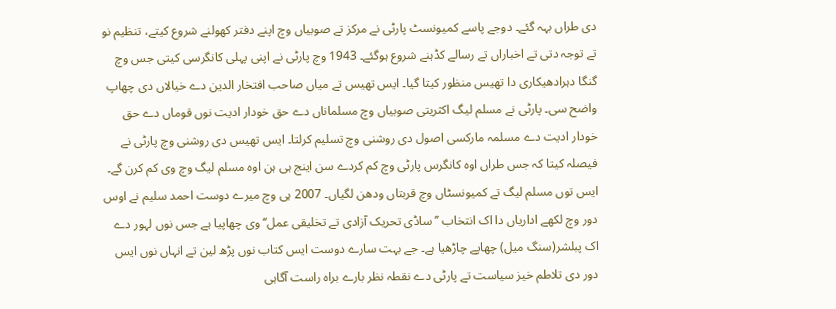دی طراں بہہ گئے۔ دوجے پاسے کمیونسٹ پارٹی نے مرکز تے صوبیاں وچ اپنے دفتر کھولنے شروع کیتے، تنظیم نو تے توجہ دتی تے اخباراں تے رسالے کڈہنے شروع ہوگئے۔ 1943 وچ پارٹی نے اپنی پہلی کانگرسی کیتی جس وچ گنگا دہرادھیکاری دا تھیس منظور کیتا گیا۔ ایس تھیس تے میاں صاحب افتخار الدین دے خیالاں دی چھاپ واضح سی۔ پارٹی نے مسلم لیگ اکثریتی صوبیاں وچ مسلماناں دے حق خودار ادیت نوں قوماں دے حق خودار ادیت دے مسلمہ مارکسی اصول دی روشنی وچ تسلیم کرلتا۔ ایس تھیس دی روشنی وچ پارٹی نے فیصلہ کیتا کہ جس طراں اوہ کانگرس پارٹی وچ کم کردے سن اینج ہی ہن اوہ مسلم لیگ وچ وی کم کرن گے۔ ایس توں مسلم لیگ تے کمیونسٹاں وچ قربتاں ودھن لگیاں۔ 2007 ہی وچ میرے دوست احمد سلیم نے اوس دور وچ لکھے اداریاں دا اک انتخاب ’’ساڈی تحریک آزادی تے تخلیقی عمل‘‘ وی چھاپیا ہے جس نوں لہور دے اک پبلشر(سنگ میل) چھاپے چاڑھیا ہے۔ جے بہت سارے دوست ایس کتاب نوں پڑھ لین تے انہاں نوں ایس دور دی تلاطم خیز سیاست تے پارٹی دے نقطہ نظر بارے براہ راست آگاہی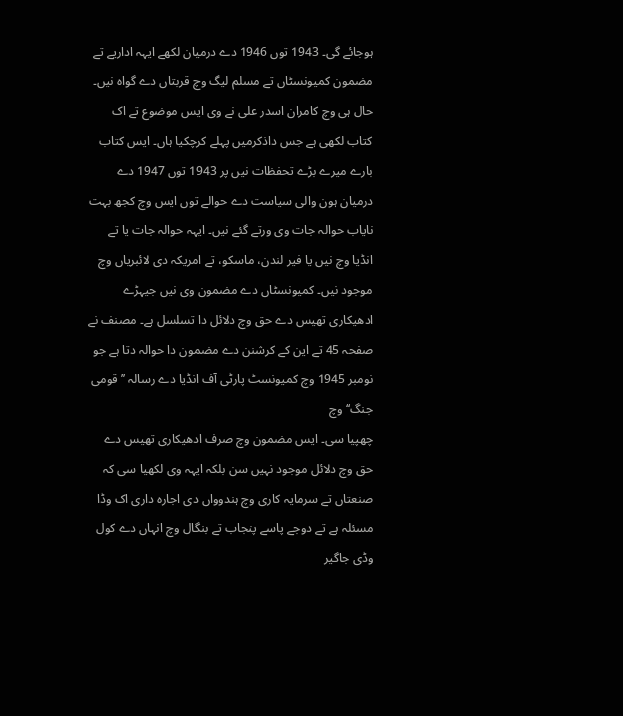ہوجائے گی۔ 1943 توں 1946 دے درمیان لکھے ایہہ اداریے تے مضمون کمیونسٹاں تے مسلم لیگ وچ قربتاں دے گواہ نیں۔
حال ہی وچ کامران اسدر علی نے وی ایس موضوع تے اک کتاب لکھی ہے جس داذکرمیں پہلے کرچکیا ہاں۔ ایس کتاب بارے میرے بڑے تحفظات نیں پر 1943 توں 1947 دے درمیان ہون والی سیاست دے حوالے توں ایس وچ کجھ بہت نایاب حوالہ جات وی ورتے گئے نیں۔ ایہہ حوالہ جات یا تے انڈیا وچ نیں یا فیر لندن، ماسکو، تے امریکہ دی لائبریاں وچ موجود نیں۔ کمیونسٹاں دے مضمون وی نیں جیہڑے ادھیکاری تھیس دے حق وچ دلائل دا تسلسل ہے۔ مصنف نے صفحہ 45 تے این کے کرشنن دے مضمون دا حوالہ دتا ہے جو نومبر 1945 وچ کمیونسٹ پارٹی آف انڈیا دے رسالہ ’’قومی جنگ‘‘ وچ
چھپیا سی۔ ایس مضمون وچ صرف ادھیکاری تھیس دے حق وچ دلائل موجود نہیں سن بلکہ ایہہ وی لکھیا سی کہ صنعتاں تے سرمایہ کاری وچ ہندوواں دی اجارہ داری اک وڈا مسئلہ ہے تے دوجے پاسے پنجاب تے بنگال وچ انہاں دے کول وڈی جاگیر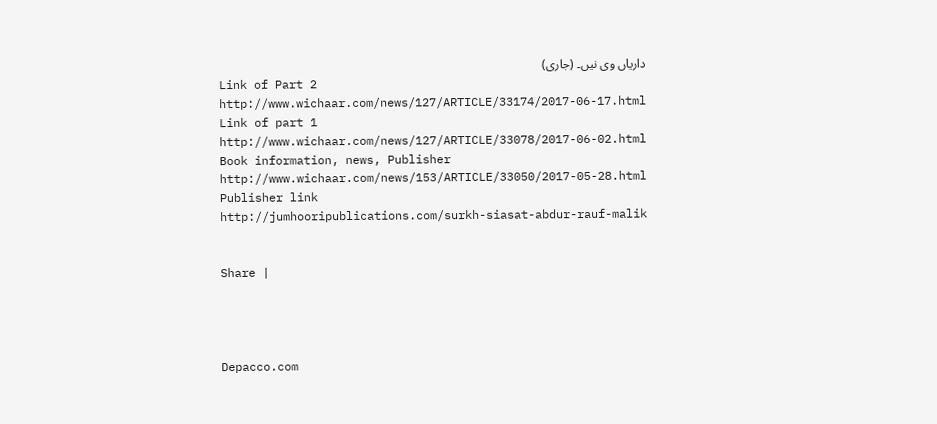داریاں وی نیں۔ (جاری)
Link of Part 2
http://www.wichaar.com/news/127/ARTICLE/33174/2017-06-17.html
Link of part 1
http://www.wichaar.com/news/127/ARTICLE/33078/2017-06-02.html
Book information, news, Publisher
http://www.wichaar.com/news/153/ARTICLE/33050/2017-05-28.html
Publisher link
http://jumhooripublications.com/surkh-siasat-abdur-rauf-malik


Share |




Depacco.com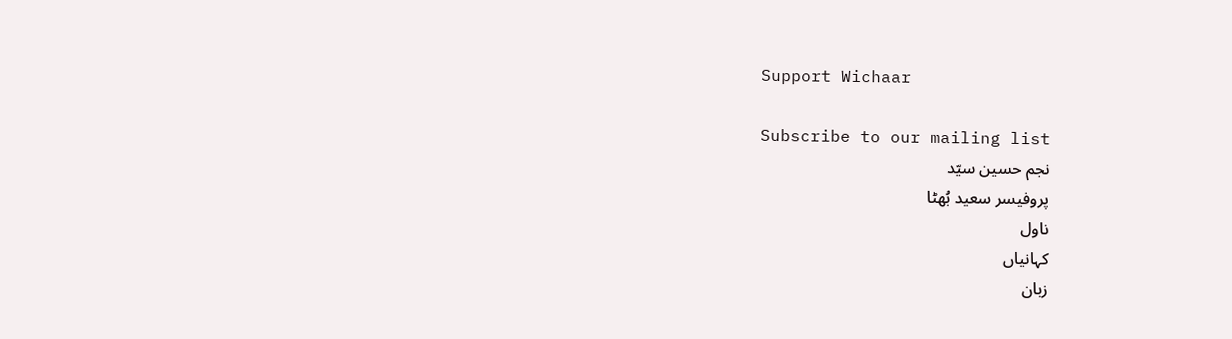Support Wichaar

Subscribe to our mailing list
نجم حسین سیّد
پروفیسر سعید بُھٹا
ناول
کہانیاں
زبان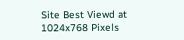Site Best Viewd at 1024x768 Pixels